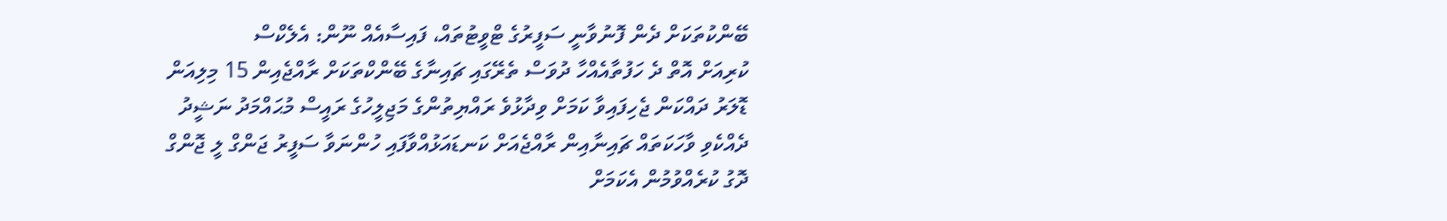ބޭންކުތަކަށް ދެން ފޮނުވާނީ ސަފީރުގެ ޓްވީޓުތައް، ފައިސާއެއް ނޫން: އެލެކްސް
ކުރިއަށް އޮތް ދެ ހަފުތާއެއްހާ ދުވަސް ތެރޭގައި ޗައިނާގެ ބޭންކްތަކަށް ރާއްޖެއިން 15 މިލިއަން ޑޮލަރު ދައްކަން ޖެހިފައިވާ ކަމަށް ވިދާޅުވެ ރައްޔިތުންގެ މަޖިލީހުގެ ރައީސް މުޙައްމަދު ނަޝީދު ދެއްކެވި ވާހަކަތައް ޗައިނާއިން ރާއްޖެއަށް ކަނޑައަޅުއްވާފައި ހުންނަވާ ސަފީރު ޖަންގް ލީ ޖޮންގް ދޮގު ކުރެއްވުމުން އެކަމަށް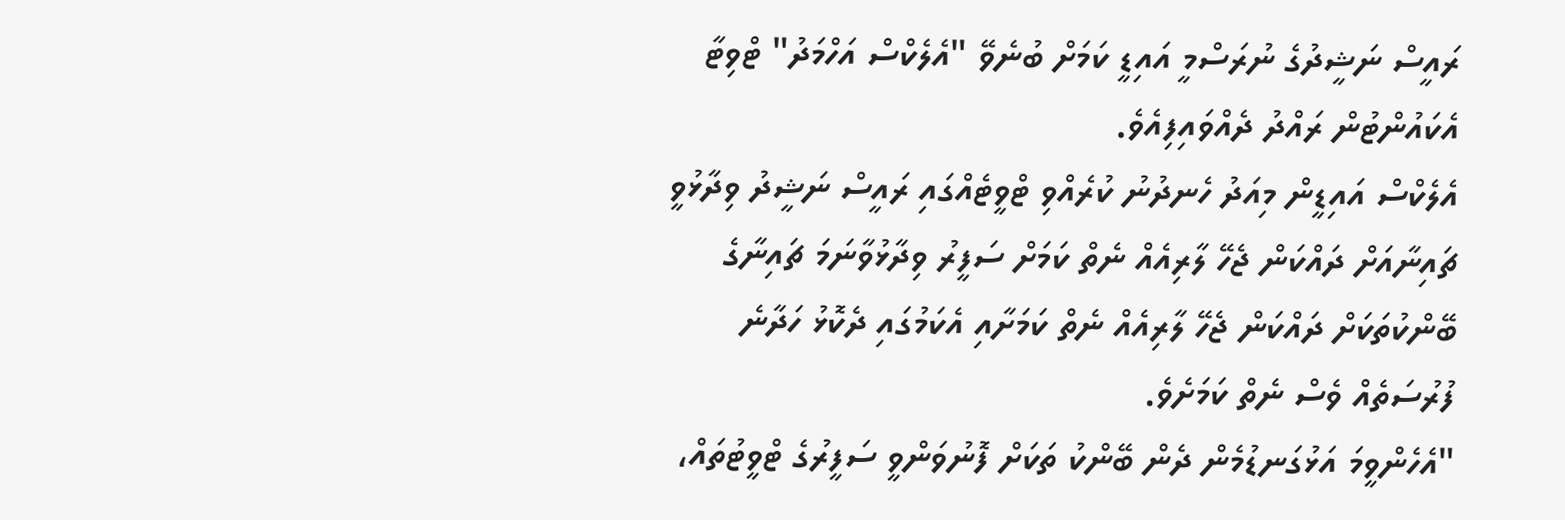ރައީސް ނަޝީދުގެ ނުރަސްމީ އައިޑީ ކަމަށް ބުނެވޭ "އެލެކްސް އަހްމަދު" ޓްވިޓާ އެކައުންޓުން ރައްދު ދެއްވައިފިއެވެ.
އެލެކްސް އައިޑީން މިއަދު ހެނދުނު ކުރެއްވި ޓްވީޓެއްގައި ރައީސް ނަޝީދު ވިދާޅުވީ ޗައިނާއަށް ދައްކަން ޖެހޭ ލާރިއެއް ނެތް ކަމަށް ސަފީރު ވިދާޅުވާނަމަ ޗައިނާގެ ބޭންކުތަކަށް ދައްކަން ޖެހޭ ލާރިއެއް ނެތް ކަމަށާއި އެކަމުގައި ދެކޮޅު ހަދާނެ ފުރުސަތެއް ވެސް ނެތް ކަމަށެވެ.
"އެހެންވީމަ އަޅުގަނޑުމެން ދެން ބޭންކު ތަކަށް ފޮނުވަންވީ ސަފީރުގެ ޓްވީޓުތައް،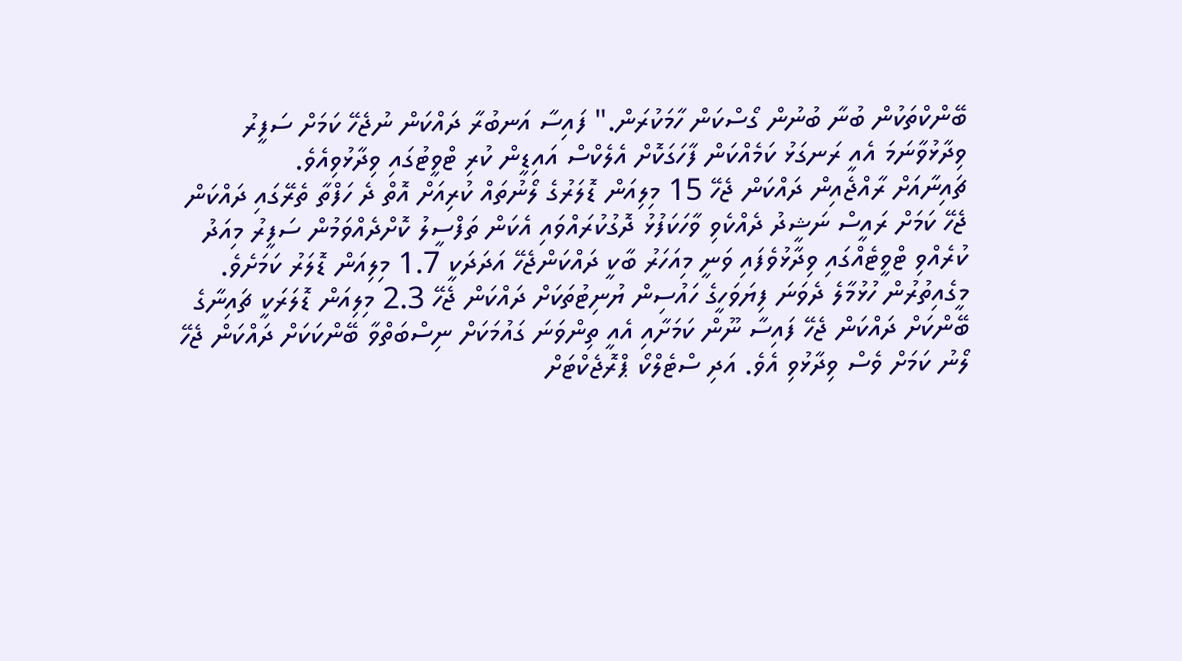ބޭންކްތަކުން ބުނާ ބުނުން ގޯސްކަން ހާމަކުރަން." ފައިސާ އަނބުރާ ދައްކަން ނުޖެހޭ ކަމަށް ސަފީރު ވިދާޅުވާނަމަ އެއީ ރަނގަޅު ކަމެއްކަން ފާހަގަކޮށް އެލެކްސް އައިޑީން ކުރި ޓްވީޓުގައި ވިދާޅުވިއެވެ.
ޗައިނާއަށް ރާއްޖެއިން ދައްކަން ޖެހޭ 15 މިލިއަން ޑޮލަރުގެ ލޯނުތައް ކުރިއަށް އޮތް ދެ ހަފްތާ ތެރޭގައި ދައްކަން ޖެހޭ ކަމަށް ރައީސް ނަޝީދު ދެއްކެވި ވާހަކަފުޅު ދޮގުކުރައްވައި އެކަން ތަފްސީލު ކޮށްދެއްވަމުން ސަފީރު މިއަދު ކުރެއްވި ޓްވީޓެއްގައި ވިދާޅުވެފައި ވަނީ މިއަހަރު ބާކީ ދައްކަންޖެހޭ އަދަދަކީ 1.7 މިލިއަން ޑޮލަރު ކަމަށެވެ.
މީގެއިތުރުން ހުޅުމާލެ ދެވަނަ ފިޔަވަހީގެ ހައުސިން ޔުނިޓުތަކަށް ދައްކަން ޖެހޭ 2.3 މިލިއަން ޑޮލަރަކީ ޗައިނާގެ ބޭންކަށް ދައްކަން ޖެހޭ ފައިސާ ނޫން ކަމަށާއި އެއީ ތިންވަނަ ގައުމަކަށް ނިސްބަތްވާ ބޭންކަކަށް ދައްކަން ޖެހޭ ލޯނު ކަމަށް ވެސް ވިދާޅުވި އެވެ. އަދި ސްޓެލްކޯ ޕްރޮޖެކްޓަށް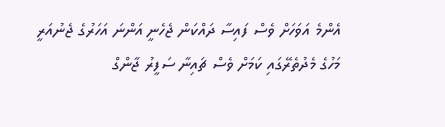އެންމެ އަވަހަށް ވެސް ފައިސާ ދައްކަން ޖެހެނީ އަންނަ އަހަރުގެ ޖެނުއަރީ މަހުގެ މެދުތެރޭގައި ކަމަށް ވެސް ޗައިނާ ސަފީރު ޖާންގް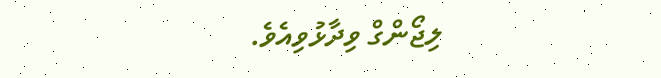ލިޖޯންގް ވިދާޅުވިއެވެ.